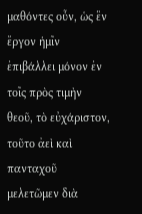μαθόντες οὖν, ὡς ἓν ἔργον ἡμῖν ἐπιβάλλει μόνον ἐν τοῖς πρὸς τιμὴν θεοῦ, τὸ εὐχάριστον, τοῦτο ἀεὶ καὶ πανταχοῦ μελετῶμεν διὰ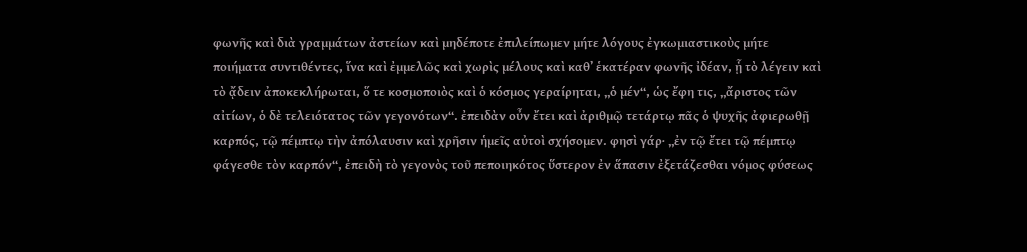φωνῆς καὶ διὰ γραμμάτων ἀστείων καὶ μηδέποτε ἐπιλείπωμεν μήτε λόγους ἐγκωμιαστικοὺς μήτε ποιήματα συντιθέντες, ἵνα καὶ ἐμμελῶς καὶ χωρὶς μέλους καὶ καθ’ ἑκατέραν φωνῆς ἰδέαν, ᾗ τὸ λέγειν καὶ τὸ ᾄδειν ἀποκεκλήρωται, ὅ τε κοσμοποιὸς καὶ ὁ κόσμος γεραίρηται, „ὁ μέν“, ὡς ἔφη τις, „ἄριστος τῶν αἰτίων, ὁ δὲ τελειότατος τῶν γεγονότων“. ἐπειδὰν οὖν ἔτει καὶ ἀριθμῷ τετάρτῳ πᾶς ὁ ψυχῆς ἀφιερωθῇ καρπός, τῷ πέμπτῳ τὴν ἀπόλαυσιν καὶ χρῆσιν ἡμεῖς αὐτοὶ σχήσομεν. φησὶ γάρ· „ἐν τῷ ἔτει τῷ πέμπτῳ φάγεσθε τὸν καρπόν“, ἐπειδὴ τὸ γεγονὸς τοῦ πεποιηκότος ὕστερον ἐν ἅπασιν ἐξετάζεσθαι νόμος φύσεως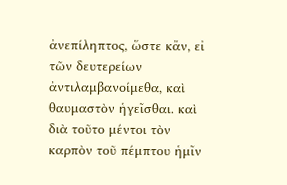ἀνεπίληπτος, ὥστε κἄν, εἰ τῶν δευτερείων ἀντιλαμβανοίμεθα, καὶ θαυμαστὸν ἡγεῖσθαι. καὶ διὰ τοῦτο μέντοι τὸν καρπὸν τοῦ πέμπτου ἡμῖν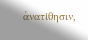ἀνατίθησιν,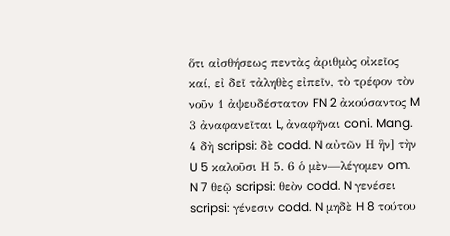ὅτι αἰσθήσεως πεντὰς ἀριθμὸς οἰκεῖος καί, εἰ δεῖ τἀληθὲς εἰπεῖν, τὸ τρέφον τὸν νοῦν 1 ἀψευδέστατον FN 2 ἀκούσαντος M 3 ἀναφανεῖται L, ἀναφῆναι coni. Mang. 4 δὴ scripsi: δὲ codd. N αὐτῶν Η ἣν] τὴν U 5 καλοῦσι Η 5. 6 ὁ μὲν—λέγομεν om. N 7 θεῷ scripsi: θεὸν codd. N γενέσει scripsi: γένεσιν codd. N μηδὲ H 8 τούτου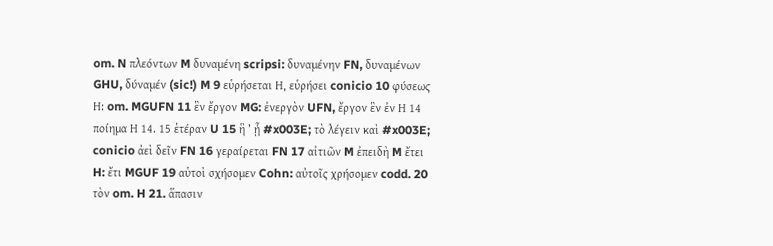om. N πλεόντων M δυναμένη scripsi: δυναμένην FN, δυναμένων GHU, δύναμέν (sic!) M 9 εὑρήσεται Η, εὑρήσει conicio 10 φύσεως Η: om. MGUFN 11 ἓν ἔργον MG: ἐνεργὸν UFN, ἔργον ἓν ἐν Η 14 ποίημα Η 14. 15 ἑτέραν U 15 ἣ ’ ᾗ #x003E; τὸ λέγειν καὶ #x003E; conicio ἀεὶ δεῖν FN 16 γεραίρεται FN 17 αἰτιῶν M ἐπειδὴ M ἔτει H: ἔτι MGUF 19 αὑτοὶ σχήσομεν Cohn: αὐτοῖς χρήσομεν codd. 20 τὸν om. H 21. ἅπασιν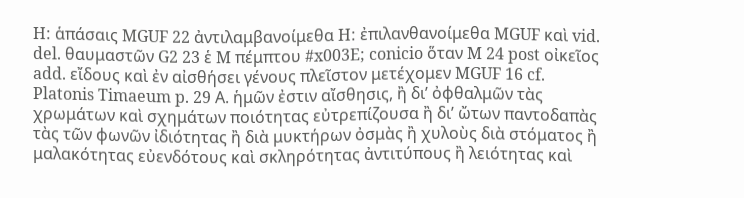H: ἁπάσαις MGUF 22 ἀντιλαμβανοίμεθα H: ἐπιλανθανοίμεθα MGUF καὶ vid. del. θαυμαστῶν G2 23 ἑ M πέμπτου #x003E; conicio ὅταν M 24 post οἰκεῖος add. εἴδους καὶ ἐν αἰσθήσει γένους πλεῖστον μετέχομεν MGUF 16 cf. Platonis Timaeum p. 29 Α. ἡμῶν ἐστιν αἴσθησις, ἢ δι’ ὀφθαλμῶν τὰς χρωμάτων καὶ σχημάτων ποιότητας εὐτρεπίζουσα ἢ δι’ ὤτων παντοδαπὰς τὰς τῶν φωνῶν ἰδιότητας ἢ διὰ μυκτήρων ὀσμὰς ἢ χυλοὺς διὰ στόματος ἢ μαλακότητας εὐενδότους καὶ σκληρότητας ἀντιτύπους ἢ λειότητας καὶ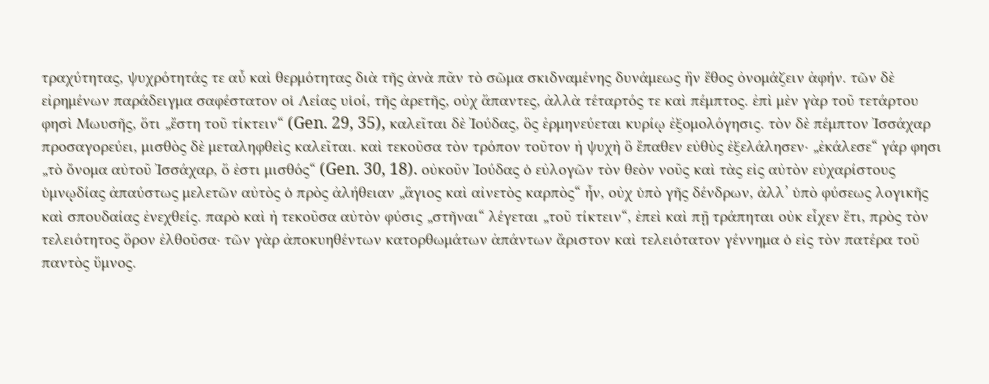τραχύτητας, ψυχρότητάς τε αὖ καὶ θερμότητας διὰ τῆς ἀνὰ πᾶν τὸ σῶμα σκιδναμένης δυνάμεως ἣν ἔθος ὀνομάζειν ἁφήν. τῶν δὲ εἰρημένων παράδειγμα σαφέστατον οἱ Λείας υἱοί, τῆς ἀρετῆς, οὐχ ἅπαντες, ἀλλὰ τέταρτός τε καὶ πέμπτος. ἐπὶ μὲν γὰρ τοῦ τετάρτου φησὶ Μωυσῆς, ὅτι „ἔστη τοῦ τίκτειν“ (Gen. 29, 35), καλεῖται δὲ Ἰούδας, ὃς ἑρμηνεύεται κυρίῳ ἐξομολόγησις. τὸν δὲ πέμπτον Ἰσσάχαρ προσαγορεύει, μισθὸς δὲ μεταληφθεὶς καλεῖται. καὶ τεκοῦσα τὸν τρόπον τοῦτον ἡ ψυχὴ ὃ ἔπαθεν εὐθὺς ἐξελάλησεν· „ἐκάλεσε“ γάρ φησι „τὸ ὄνομα αὐτοῦ Ἰσσάχαρ, ὅ ἐστι μισθός“ (Gen. 30, 18). οὐκοῦν Ἰούδας ὁ εὐλογῶν τὸν θεὸν νοῦς καὶ τὰς εἰς αὐτὸν εὐχαρίστους ὑμνῳδίας ἀπαύστως μελετῶν αὐτὸς ὁ πρὸς ἀλήθειαν „ἅγιος καὶ αἰνετὸς καρπὸς“ ἦν, οὐχ ὑπὸ γῆς δένδρων, ἀλλ’ ὑπὸ φύσεως λογικῆς καὶ σπουδαίας ἐνεχθείς. παρὸ καὶ ἡ τεκοῦσα αὐτὸν φύσις „στῆναι“ λέγεται „τοῦ τίκτειν“, ἐπεὶ καὶ πῇ τράπηται οὐκ εἶχεν ἔτι, πρὸς τὸν τελειότητος ὅρον ἐλθοῦσα· τῶν γὰρ ἀποκυηθέντων κατορθωμάτων ἁπάντων ἄριστον καὶ τελειότατον γέννημα ὁ εἰς τὸν πατέρα τοῦ παντὸς ὕμνος.